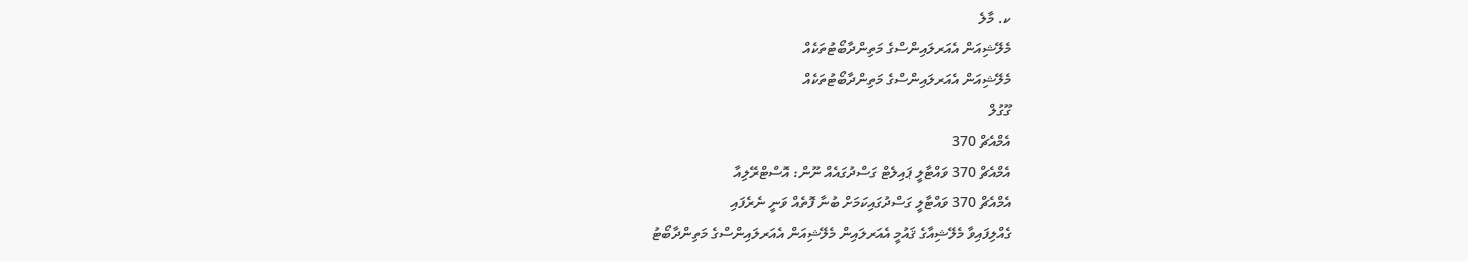ކ. މާލެ
މެލޭޝިއަން އެއަރލައިންސްގެ މަތިންދާބޯޓުތަކެއް
މެލޭޝިއަން އެއަރލައިންސްގެ މަތިންދާބޯޓުތަކެއް
ގޫގުލް
އެމްއެޗް 370
އެމްއެޗް 370 ވައްޓާލީ ޕައިލެޓް ގަސްދުގައެއް ނޫން: އޮސްޓްރޭލިއާ
އެމްއެޗް 370 ވައްޓާލީ ގަސްދުގައިކަމަށް ބުނާ ފޮތެއް ވަނީ ނެރެފައި
ގެއްލިފައިވާ މެލޭޝިއާގެ ޤައުމީ އެއަރލައިން މެލޭޝިއަން އެއަރލައިންސްގެ މަތިންދާބޯޓު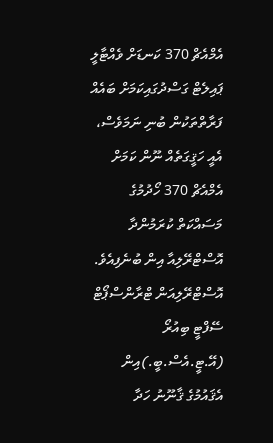އެމްއެޗް 370 ކަނޑަށް ވެއްޓާލީ ޕައިލެޓް ގަސްދުގައިކަމަށް ބައެއް ފަރާތްތަކުން ބުނި ނަމަވެސް، އެއީ ހަޤީގަތެއް ނޫން ކަމަށް އެމްއެޗް 370 ހޯދުމުގެ މަސައްކަތް ކުރަމުންދާ އޮސްޓްރޭލިއާ އިން ބުނެފިއެވެ.
އޮސްޓްރޭލިއަން ޓްރާންސްޕޯޓް ސޭފްޓީ ބިއުރޯ (އޭ.ޓީ.އެސް.ބީ.)އިން އެޤައުމުގެ ޤާނޫނު ހަދާ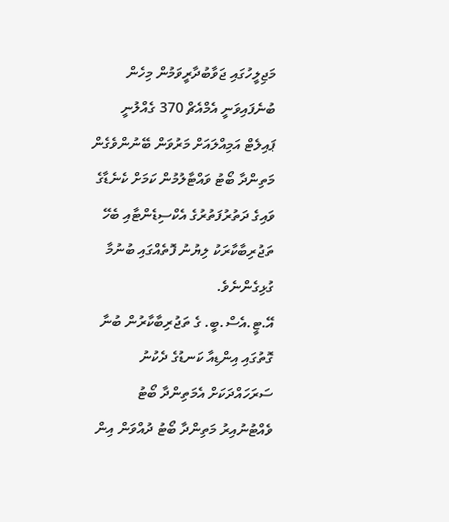މަޖިލީހުގައި ޖަވާބުދާރީވަމުން މިހެން ބުނެފައިވަނީ އެމްއެޗް 370 ގެއްލުނީ ޕައިލެޓް އަމިއްލައަށް މަރުވަން ބޭނުންވެގެން މަތިންދާ ބޯޓު ވައްޓާލުމުން ކަމަށް ކެނެޑާގެ ވައިގެ ދަތުރުފަތުރުގެ އެކްސިޑެންޓާއި ބެހޭ ތަޖުރިބާކާރަކު ލިޔުނު ފޮތެއްގައި ބުނުމާ ގުޅިގެންނެވެ.
އޭ.ޓީ.އެސް.ބީ. ގެ ތަޖުރިބާކާރުން ބުނާ ގޮތުގައި އިންޑިއާ ކަނޑުގެ ދެކުނު ސަރަހައްދަކަށް އެމަތިންދާ ބޯޓު ވެއްޓުނުއިރު މަތިންދާ ބޯޓު ދުއްވަން އިން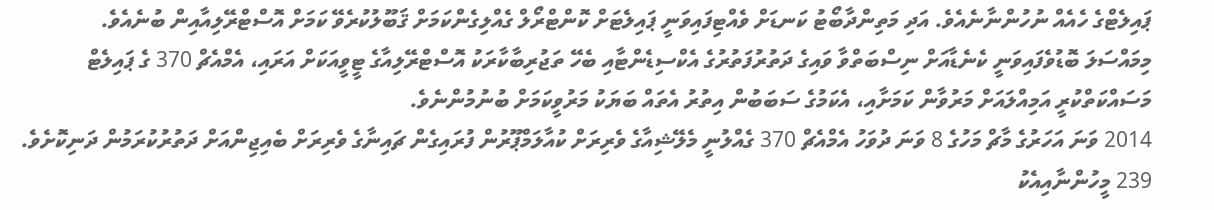ޕައިލެޓްގެ ހެއެއް ނުހުންނާނެއެވެ. އަދި މަތިންދާބޯޓު ކަނޑަށް ވެއްޓިފައިވަނީ ޕައިލެޓަށް ކޮންޓްރޯލް ގެއްލިގެންކަމަށް ޤަބޫލުކުރެވޭ ކަމަށް އޮސްޓްރޭލިއާއިން ބުނެއެވެ.
މިމައްސަލަ ބޮޑުވެފައިވަނީ ކެނެޑާއަށް ނިސްބަތްވާ ވައިގެ ދަތުރުފަތުރުގެ އެކްސިޑެންޓާއި ބެހޭ ތަޖުރިބާކާރަކު އޮސްޓްރޭލިއާގެ ޓީވީއަކަށް އަރައި، އެމްއެޗް 370 ގެ ޕައިލެޓް މަސައްކަތްކުރީ އަމިއްލައަށް މަރުވާން ކަމަށާއި، އެކަމުގެ ސަބަބުން އިތުރު އެތައް ބަޔަކު މަރުވީކަމަށް ބުނުމުންނެވެ.
2014 ވަނަ އަހަރުގެ މާޗް މަހުގެ 8 ވަނަ ދުވަހު އެމްއެޗް 370 ގެއްލުނީ މެލޭޝިއާގެ ވެރިރަށް ކުއާލަމްޕޫރުން ފުރައިގެން ޗައިނާގެ ވެރިރަށް ބެއިޖިންއަށް ދަތުރުކުރަމުން ދަނިކޮށެވެ. 239 މީހުންނާއިއެކު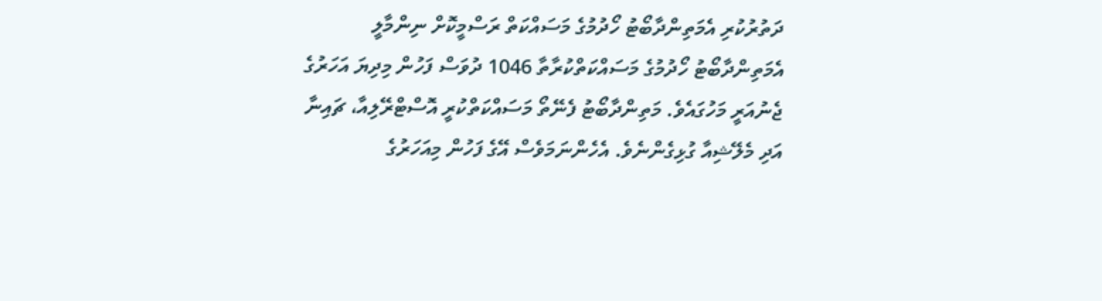ދަތުރުކުރި އެމަތިންދާބޯޓު ހޯދުމުގެ މަސައްކަތް ރަސްމީކޮށް ނިންމާލީ އެމަތިންދާބޯޓު ހޯދުމުގެ މަސައްކަތްކުރާތާ 1046 ދުވަސް ފަހުން މިދިޔަ އަހަރުގެ ޖެނުއަރީ މަހުގައެވެ. މަތިންދާބޯޓު ފެނޭތޯ މަސައްކަތްކުރީ އޮސްޓްރޭލިއާ، ޗައިނާ އަދި މެލޭޝިއާ ގުޅިގެންނެވެ. އެހެންނަމަވެސް އޭގެ ފަހުން މިއަހަރުގެ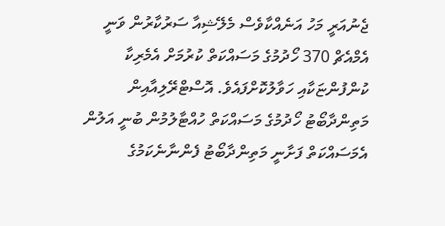ޖެނުއަރީ މަހު އަނެއްކާވެސް މެލޭޝިއާ ސަރުކާރުން ވަނީ އެމްއެޗް 370 ހޯދުމުގެ މަސައްކަތް ކުރުމަށް އެމެރިކާ ކުންފުންޏަކާއި ހަވާލުކޮށްފައެވެ. އޮސްޓްރޭލިއާއިން މަތިންދާބޯޓު ހޯދުމުގެ މަސައްކަތް ހުއްޓާލުމުން ބުނީ އަލުން އެމަސައްކަތް ފަށާނީ މަތިންދާބޯޓު ފެންނާނެކަމުގެ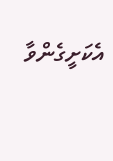އެކަށީގެންވާ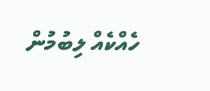ހެއްކެއް ލިބުމުން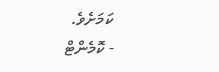ކަމަށެވެ.
- ކޮމެންޓް